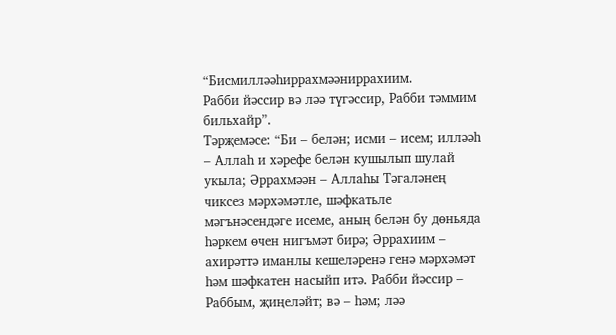“Бисмилләәһиррахмәәниррахиим.
Рабби йәссир вә ләә түгәссир, Рабби тәммим бильхайр”.
Тәрҗемәсе: “Би – белән; исми – исем; илләәһ – Аллаһ и хәрефе белән кушылып шулай укыла; Әррахмәән – Аллаһы Тәгаләнең чиксез мәрхәмәтле, шәфкатьле мәгънәсендәге исеме, аның белән бу дөньяда һәркем өчен нигъмәт бирә; Әррахиим – ахирәттә иманлы кешеләренә генә мәрхәмәт һәм шәфкатен насыйп итә. Рабби йәссир – Раббым, җиңеләйт; вә – һәм; ләә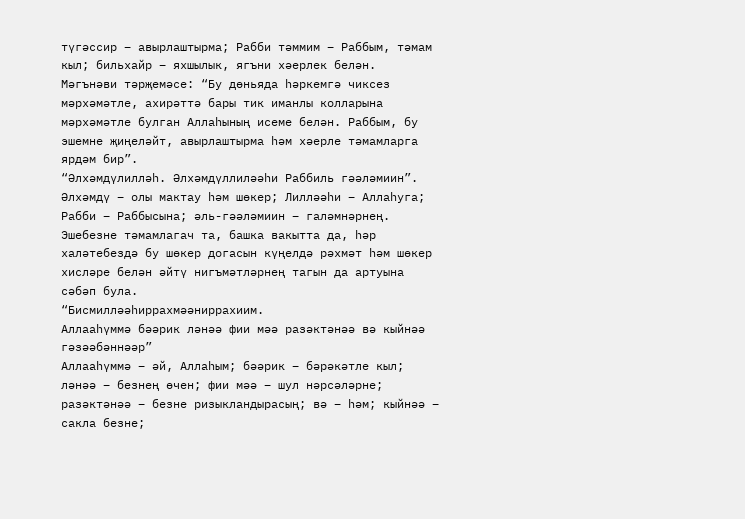түгәссир – авырлаштырма; Рабби тәммим – Раббым, тәмам кыл; бильхайр – яхшылык, ягъни хәерлек белән.
Мәгънәви тәрҗемәсе: “Бу дөньяда һәркемгә чиксез мәрхәмәтле, ахирәттә бары тик иманлы колларына мәрхәмәтле булган Аллаһының исеме белән. Раббым, бу эшемне җиңеләйт, авырлаштырма һәм хәерле тәмамларга ярдәм бир”.
“Әлхәмдүлилләһ. Әлхәмдүллиләәһи Раббиль гәәләмиин”.
Әлхәмдү – олы мактау һәм шөкер; Лилләәһи – Аллаһуга; Рабби – Раббысына; әль-гәәләмиин – галәмнәрнең.
Эшебезне тәмамлагач та, башка вакытта да, һәр халәтебездә бу шөкер догасын күңелдә рәхмәт һәм шөкер хисләре белән әйтү нигъмәтләрнең тагын да артуына сәбәп була.
“Бисмилләәһиррахмәәниррахиим.
Аллааһүммә бәәрик ләнәә фии мәә разәктәнәә вә кыйнәә гәзәәбәннәәр”
Аллааһүммә – әй, Аллаһым; бәәрик – бәрәкәтле кыл; ләнәә – безнең өчен; фии мәә – шул нәрсәләрне; разәктәнәә – безне ризыкландырасың; вә – һәм; кыйнәә – сакла безне;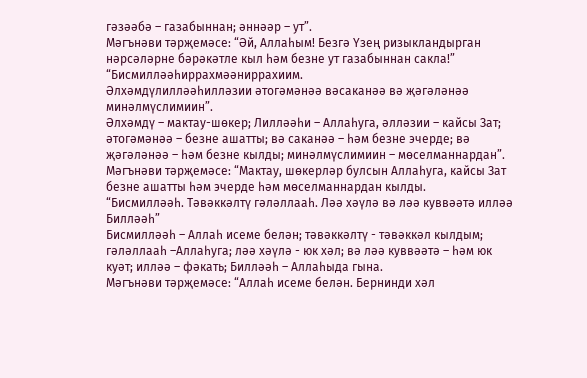гәзәәбә – газабыннан; әннәәр – ут”.
Мәгънәви тәрҗемәсе: “Әй, Аллаһым! Безгә Үзең ризыкландырган нәрсәләрне бәрәкәтле кыл һәм безне ут газабыннан сакла!”
“Бисмилләәһиррахмәәниррахиим.
Әлхәмдүлилләәһилләзии әтогәмәнәә вәсаканәә вә җәгәләнәә минәлмүслимиин”.
Әлхәмдү – мактау-шөкер; Лилләәһи – Аллаһуга, әлләзии – кайсы Зат; әтогәмәнәә – безне ашатты; вә саканәә – һәм безне эчерде; вә җәгәләнәә – һәм безне кылды; минәлмүслимиин – мөселманнардан”.
Мәгънәви тәрҗемәсе: “Мактау, шөкерләр булсын Аллаһуга, кайсы Зат безне ашатты һәм эчерде һәм мөселманнардан кылды.
“Бисмилләәһ. Тәвәккәлтү гәләллааһ. Ләә хәүлә вә ләә куввәәтә илләә Билләәһ”
Бисмилләәһ – Аллаһ исеме белән; тәвәккәлтү - тәвәккәл кылдым; гәләллааһ –Аллаһуга; ләә хәүлә - юк хәл; вә ләә куввәәтә – һәм юк куәт; илләә – фәкать; Билләәһ – Аллаһыда гына.
Мәгънәви тәрҗемәсе: “Аллаһ исеме белән. Бернинди хәл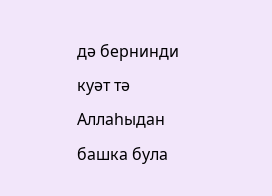дә бернинди куәт тә Аллаһыдан башка була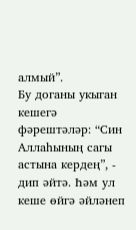алмый”.
Бу доганы укыган кешегә фәрештәләр: “Син Аллаһының сагы астына кердең”, - дип әйтә. Һәм ул кеше өйгә әйләнеп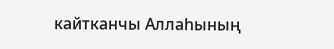кайтканчы Аллаһының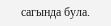сагында була.